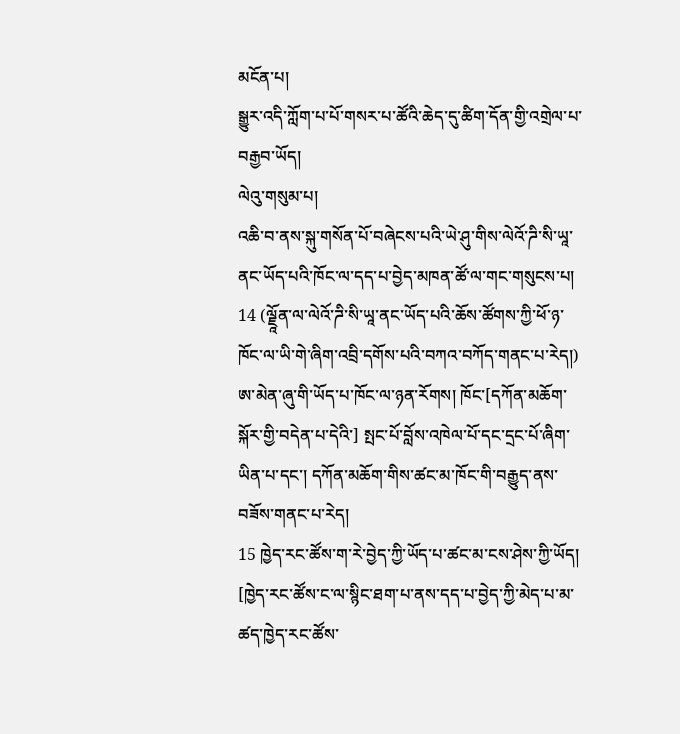མངོན་པ།
སྒྱུར་འདི་ཀློག་པ་པོ་གསར་པ་ཚོའི་ཆེད་དུ་ཚིག་དོན་གྱི་འགྲེལ་པ་བརྒྱབ་ཡོད།
ལེའུ་གསུམ་པ།
འཆི་བ་ནས་སྐུ་གསོན་པོ་བཞེངས་པའི་ཡེ་ཤུ་གིས་ལེའོ་ཌི་སི་ཡཱ་ནང་ཡོད་པའི་ཁོང་ལ་དད་པ་བྱེད་མཁན་ཚོ་ལ་གང་གསུངས་པ།
14 (ལྗཱོན་ལ་ལེའོ་ཌི་སི་ཡཱ་ནང་ཡོད་པའི་ཆོས་ཚོགས་ཀྱི་ཕོ་ཉ་ཁོང་ལ་ཡི་གེ་ཞིག་འབྲི་དགོས་པའི་བཀའ་བཀོད་གནང་པ་རེད།)  ཨ་མེན་ཞུ་གི་ཡོད་པ་ཁོང་ལ་ཉན་རོགས། ཁོང་[དཀོན་མཆོག་སྐོར་གྱི་བདེན་པ་དེའི་] སྤང་པོ་བློས་འཁེལ་པོ་དང་དྲང་པོ་ཞིག་ཡིན་པ་དང་། དཀོན་མཆོག་གིས་ཚང་མ་ཁོང་གི་བརྒྱུད་ནས་བཟོས་གནང་པ་རེད།
15 ཁྱེད་རང་ཚོས་ག་རེ་བྱེད་ཀྱི་ཡོད་པ་ཚང་མ་ངས་ཤེས་ཀྱི་ཡོད། [ཁྱེད་རང་ཚོས་ང་ལ་སྙིང་ཐག་པ་ནས་དད་པ་བྱེད་ཀྱི་མེད་པ་མ་ཚད་ཁྱེད་རང་ཚོས་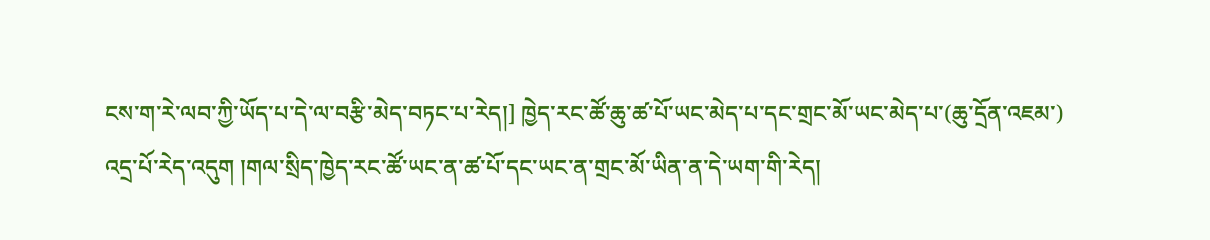ངས་ག་རེ་ལབ་ཀྱི་ཡོད་པ་དེ་ལ་བརྩི་མེད་བཏང་པ་རེད།] ཁྱེད་རང་ཚོ་ཆུ་ཚ་པོ་ཡང་མེད་པ་དང་གྲང་མོ་ཡང་མེད་པ་(ཆུ་དྲོན་འཇམ་) འདྲ་པོ་རེད་འདུག །གལ་སྲིད་ཁྱེད་རང་ཚོ་ཡང་ན་ཚ་པོ་དང་ཡང་ན་གྲང་མོ་ཡིན་ན་དེ་ཡག་གི་རེད།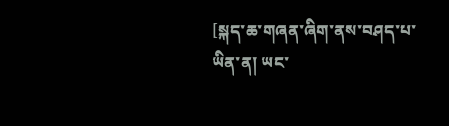[སྐད་ཆ་གཞན་ཞིག་ནས་བཤད་པ་ཡིན་ན། ཡང་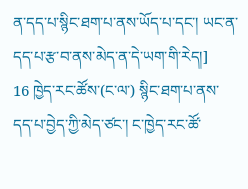ན་དད་པ་སྙིང་ཐག་པ་ནས་ཡོད་པ་དང་། ཡང་ན་དད་པ་རྩ་བ་ནས་མེད་ན་དེ་ཡག་གི་རེད།]
16 ཁྱེད་རང་ཚོས་(ང་ལ་) སྙིང་ཐག་པ་ནས་དད་པ་བྱེད་ཀྱི་མེད་ཙང་། ང་ཁྱེད་རང་ཚོ་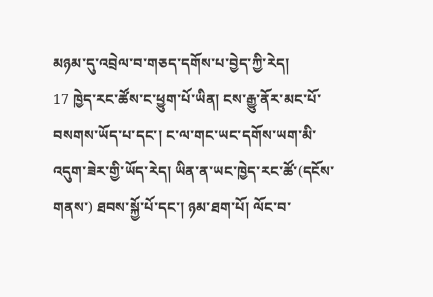མཉམ་དུ་འབྲེལ་བ་གཅད་དགོས་པ་བྱེད་ཀྱི་རེད།
17 ཁྱེད་རང་ཚོས་ང་ཕྱུག་པོ་ཡིན། ངས་རྒྱུ་ནོར་མང་པོ་བསགས་ཡོད་པ་དང་། ང་ལ་གང་ཡང་དགོས་ཡག་མི་འདུག་ཟེར་གྱི་ཡོད་རེད། ཡིན་ན་ཡང་ཁྱེད་རང་ཚོ་(དངོས་གནས་) ཐབས་སྐྱོ་པོ་དང་། ཉམ་ཐག་པོ། ལོང་བ་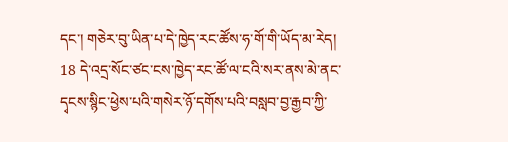དང་། གཅེར་བུ་ཡིན་པ་དེ་ཁྱེད་རང་ཚོས་ཧ་གོ་གི་ཡོད་མ་རེད།
18 དེ་འདྲ་སོང་ཙང་ངས་ཁྱེད་རང་ཚོ་ལ་ངའི་སར་ནས་མེ་ནང་དྭངས་སྙིང་ཕྱེས་པའི་གསེར་ཉོ་དགོས་པའི་བསླབ་བྱ་རྒྱབ་ཀྱི་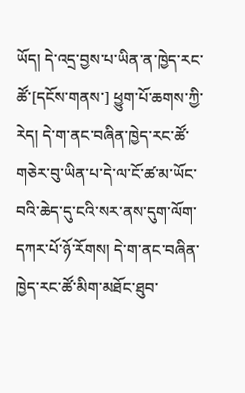ཡོད། དེ་འདྲ་བྱས་པ་ཡིན་ན་ཁྱེད་རང་ཚོ་[དངོས་གནས་] ཕྱུག་པོ་ཆགས་ཀྱི་རེད། དེ་ག་ནང་བཞིན་ཁྱེད་རང་ཚོ་གཅེར་བུ་ཡིན་པ་དེ་ལ་ངོ་ཚ་མ་ཡོང་བའི་ཆེད་དུ་ངའི་སར་ནས་དུག་ལོག་དཀར་པོ་ཉོ་རོགས། དེ་ག་ནང་བཞིན་ཁྱེད་རང་ཚོ་མིག་མཐོང་ཐུབ་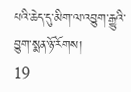པའི་ཆེད་དུ་མིག་ལ་འབྱུག་རྒྱུའི་བྱུག་སྨན་ཉོ་རོགས།
19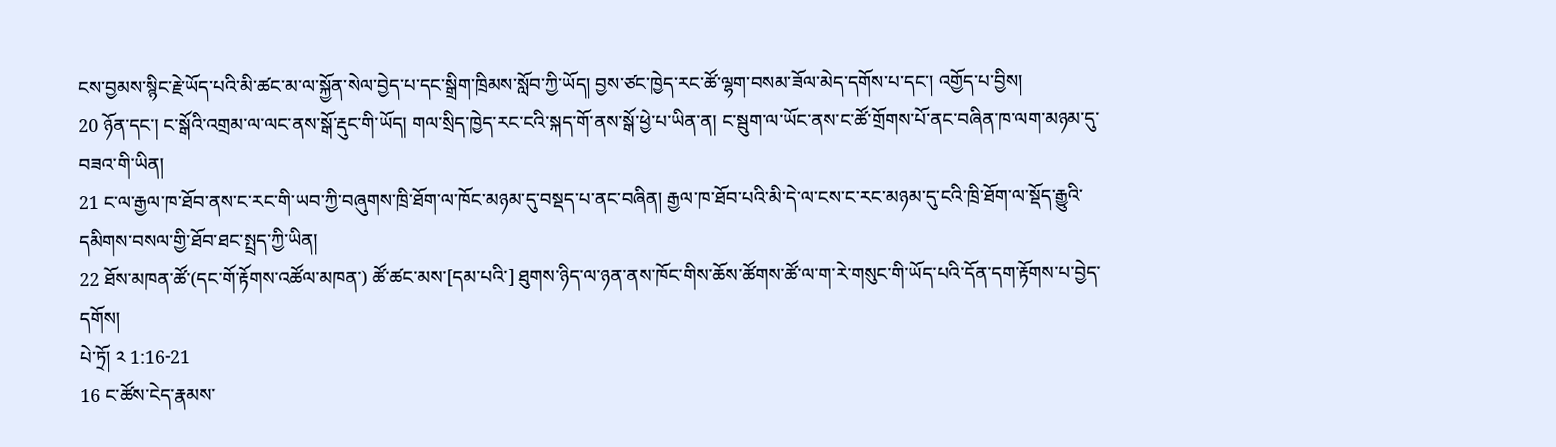ངས་བྱམས་སྙིང་རྗེ་ཡོད་པའི་མི་ཚང་མ་ལ་སྐྱོན་སེལ་བྱེད་པ་དང་སྒྲིག་ཁྲིམས་སློབ་ཀྱི་ཡོད། བྱས་ཙང་ཁྱེད་རང་ཚོ་ལྷག་བསམ་ཟོལ་མེད་དགོས་པ་དང་། འགྱོད་པ་བྱིས།
20 ཉོན་དང་། ང་སྒོའི་འགྲམ་ལ་ལང་ནས་སྒོ་རྡུང་གི་ཡོད། གལ་སྲིད་ཁྱེད་རང་ངའི་སྐད་གོ་ནས་སྒོ་ཕྱེ་པ་ཡིན་ན། ང་སྦུག་ལ་ཡོང་ནས་ང་ཚོ་གྲོགས་པོ་ནང་བཞིན་ཁ་ལག་མཉམ་དུ་བཟའ་གི་ཡིན།
21 ང་ལ་རྒྱལ་ཁ་ཐོབ་ནས་ང་རང་གི་ཡབ་ཀྱི་བཞུགས་ཁྲི་ཐོག་ལ་ཁོང་མཉམ་དུ་བསྡད་པ་ནང་བཞིན། རྒྱལ་ཁ་ཐོབ་པའི་མི་དེ་ལ་ངས་ང་རང་མཉམ་དུ་ངའི་ཁྲི་ཐོག་ལ་སྡོད་རྒྱུའི་དམིགས་བསལ་གྱི་ཐོབ་ཐང་སྤྲད་ཀྱི་ཡིན།
22 ཐོས་མཁན་ཚོ་(དང་གོ་རྟོགས་འཚོལ་མཁན་) ཚོ་ཚང་མས་[དམ་པའི་] ཐུགས་ཉིད་ལ་ཉན་ནས་ཁོང་གིས་ཆོས་ཚོགས་ཚོ་ལ་ག་རེ་གསུང་གི་ཡོད་པའི་དོན་དག་རྟོགས་པ་བྱེད་དགོས།
པེ་ཏྲོ། ༢ 1:16-21
16 ང་ཚོས་ངེད་རྣམས་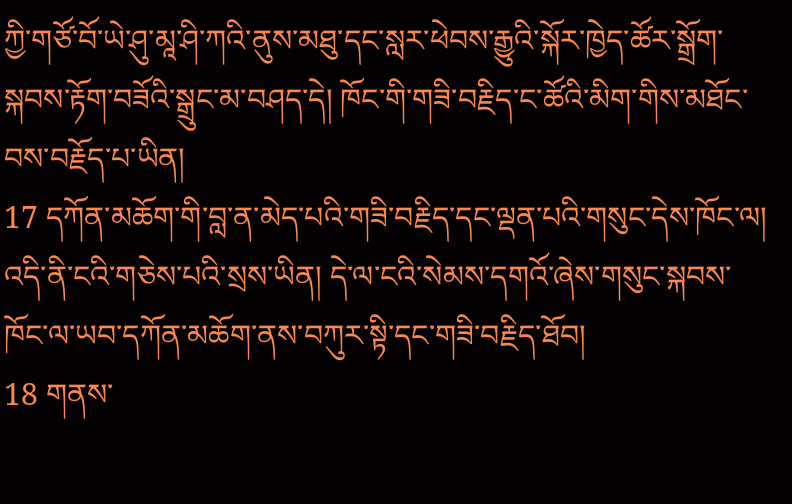ཀྱི་གཙོ་བོ་ཡེ་ཤུ་མཱ་ཤི་ཀའི་ནུས་མཐུ་དང་སླར་ཕེབས་རྒྱུའི་སྐོར་ཁྱེད་ཚོར་སྒྲོག་སྐབས་རྟོག་བཟོའི་སྒྲུང་མ་བཤད་དེ། ཁོང་གི་གཟི་བརྗིད་ང་ཚོའི་མིག་གིས་མཐོང་བས་བརྗོད་པ་ཡིན།
17 དཀོན་མཆོག་གི་བླ་ན་མེད་པའི་གཟི་བརྗིད་དང་ལྡན་པའི་གསུང་དེས་ཁོང་ལ། འདི་ནི་ངའི་གཅེས་པའི་སྲས་ཡིན། དེ་ལ་ངའི་སེམས་དགའོ་ཞེས་གསུང་སྐབས་ཁོང་ལ་ཡབ་དཀོན་མཆོག་ནས་བཀུར་སྟི་དང་གཟི་བརྗིད་ཐོབ།
18 གནས་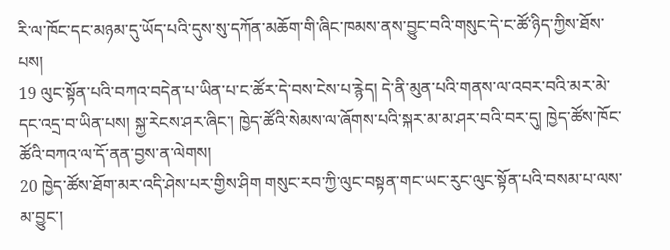རི་ལ་ཁོང་དང་མཉམ་དུ་ཡོད་པའི་དུས་སུ་དཀོན་མཆོག་གི་ཞིང་ཁམས་ནས་བྱུང་བའི་གསུང་དེ་ང་ཚོ་ཉིད་ཀྱིས་ཐོས་པས།
19 ལུང་སྟོན་པའི་བཀའ་བདེན་པ་ཡིན་པ་ང་ཚོར་དེ་བས་ངེས་པ་རྙེད། དེ་ནི་མུན་པའི་གནས་ལ་འབར་བའི་མར་མེ་དང་འདྲ་བ་ཡིན་པས། སྐྱ་རེངས་ཤར་ཞིང་། ཁྱེད་ཚོའི་སེམས་ལ་ཞོགས་པའི་སྐར་མ་མ་ཤར་བའི་བར་དུ། ཁྱེད་ཚོས་ཁོང་ཚོའི་བཀའ་ལ་དོ་ནན་བྱས་ན་ལེགས།
20 ཁྱེད་ཚོས་ཐོག་མར་འདི་ཤེས་པར་གྱིས་ཤིག གསུང་རབ་ཀྱི་ལུང་བསྟན་གང་ཡང་རུང་ལུང་སྟོན་པའི་བསམ་པ་ལས་མ་བྱུང་།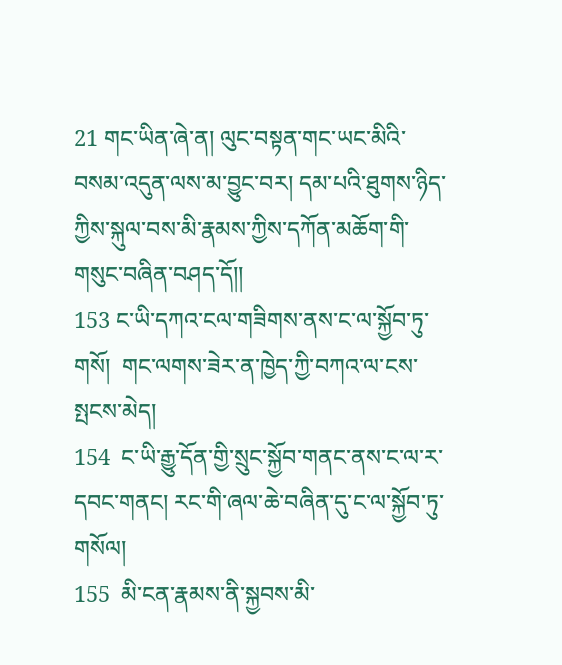21 གང་ཡིན་ཞེ་ན། ལུང་བསྟན་གང་ཡང་མིའི་བསམ་འདུན་ལས་མ་བྱུང་བར། དམ་པའི་ཐུགས་ཉིད་ཀྱིས་སྐུལ་བས་མི་རྣམས་ཀྱིས་དཀོན་མཆོག་གི་གསུང་བཞིན་བཤད་དོ།།
153 ང་ཡི་དཀའ་ངལ་གཟིགས་ནས་ང་ལ་སྐྱོབ་ཏུ་གསོ།  གང་ལགས་ཟེར་ན་ཁྱེད་ཀྱི་བཀའ་ལ་ངས་སྤངས་མེད།
154  ང་ཡི་རྒྱུ་དོན་གྱི་སྲུང་སྐྱོབ་གནང་ནས་ང་ལ་ར་དབང་གནང། རང་གི་ཞལ་ཆེ་བཞིན་དུ་ང་ལ་སྐྱོབ་ཏུ་གསོལ།
155  མི་ངན་རྣམས་ནི་སྐྱབས་མི་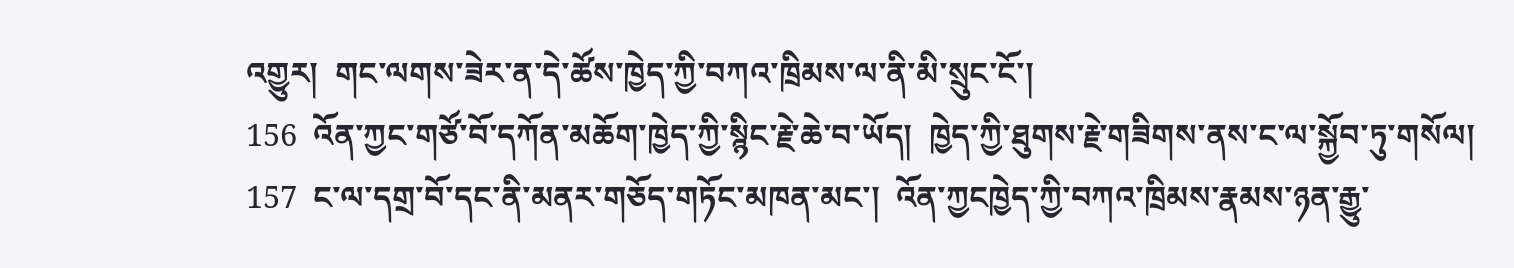འགྱུར།  གང་ལགས་ཟེར་ན་དེ་ཚོས་ཁྱེད་ཀྱི་བཀའ་ཁྲིམས་ལ་ནི་མི་སྲུང་ངོ་།
156  འོན་ཀྱང་གཙོ་བོ་དཀོན་མཆོག་ཁྱེད་ཀྱི་སྙིང་རྗེ་ཆེ་བ་ཡོད།  ཁྱེད་ཀྱི་ཐུགས་རྗེ་གཟིགས་ནས་ང་ལ་སྐྱོབ་ཏུ་གསོལ།
157  ང་ལ་དགྲ་བོ་དང་ནི་མནར་གཅོད་གཏོང་མཁན་མང་།  འོན་ཀྱངཁྱེད་ཀྱི་བཀའ་ཁྲིམས་རྣམས་ཉན་རྒྱུ་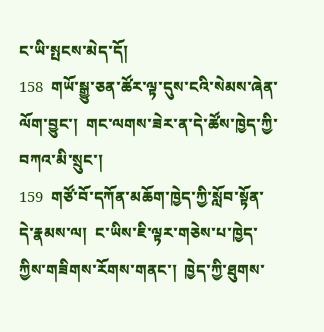ང་ཡི་སྤངས་མེད་དོ།
158  གཡོ་སྒྱུ་ཅན་ཚོར་ལྟ་དུས་ངའི་སེམས་ཞེན་ལོག་བྱུང་།  གང་ལགས་ཟེར་ན་དེ་ཚོས་ཁྱེད་ཀྱི་བཀའ་མི་སྲུང་།
159  གཙོ་བོ་དཀོན་མཆོག་ཁྱེད་ཀྱི་སློབ་སྟོན་དེ་རྣམས་ལ།  ང་ཡིས་ཇི་ལྟར་གཅེས་པ་ཁྱེད་ཀྱིས་གཟིགས་རོགས་གནང་།  ཁྱེད་ཀྱི་ཐུགས་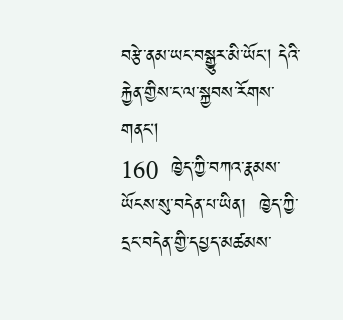བརྩེ་ནམ་ཡང་བསྒྱུར་མི་ཡོང། དེའི་རྐྱེན་གྱིས་ང་ལ་སྐྱབས་རོགས་གནང།
160  ཁྱེད་ཀྱི་བཀའ་རྣམས་ཡོངས་སུ་བདེན་པ་ཡིན།  ཁྱེད་ཀྱི་དྲང་བདེན་གྱི་དཔྱད་མཚམས་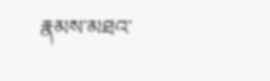རྣམས་མཐའ་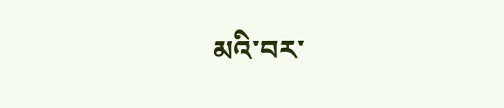མའི་བར་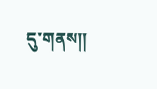དུ་གནས༎